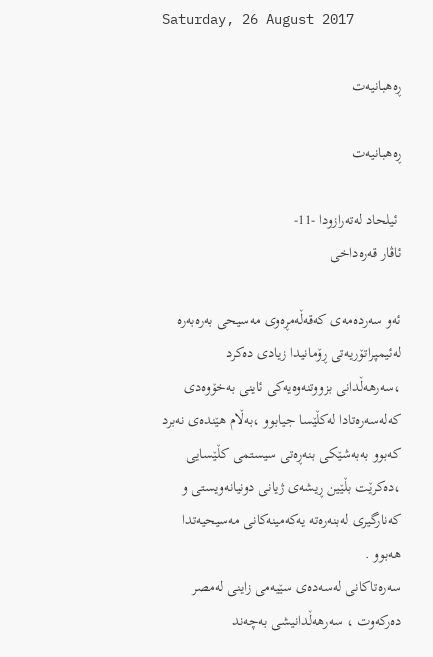Saturday, 26 August 2017

ڕەھبانیەت

ڕەھبانیەت

 ئیلحاد لەتەرازودا -11-
ئاڤار قەرەداخی

ئەو سەردەمەی کەقەڵەمڕەوی مەسیحی بەرەبەرە لەئیمپراتۆریەتی ڕۆمانیدا زیادی دەکرد ،سەرھەڵدانی بزووتنەوەیەکی ئاینی بەخۆوەدی کەلەسەرەتادا لەکڵێسا جیابوو ،بەڵام ھێندەی نەبرد کەبوو بەبەشێكی بنەڕەتی سیستمی کڵێسایی ،دەکرێت بڵێین ڕیشەی ژیانی دونیانەویستی و کەنارگیری لەبنەرەتە یەکەمینەکانی مەسیحیەتدا ھەبوو .
سەرەتاکانی لەسەدەی سێیەمی زاینی لەمصر دەرکەوت ، سەرھەڵدانیشی بەچەند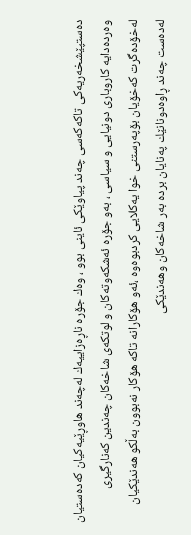دەستپێشخەریەکی تاکەکەسی چەند پیاوێکی ئاینی بوو ، وەك جۆرە ناڕەزاییەك لەچەند ھاوڕێیەکیان کەدەستیان وەردەدایە کاروباری دونیایی و سیاسی ، بەو جۆرە ئەشکەوتەکان و لوتکەی شاخەکان چەندین کەنارگیری لەخۆدەگرت کەخۆیان بۆپەرستنی خوا یەکلایی کردبوەوە ،ئەو ھۆکارانە تاکە ھۆکار نەبوون بەڵکو ھەندێکیان لەدەست چەند ڕاوەدونانێك پەنایان بردە بەر شاخەکان وھەندێکی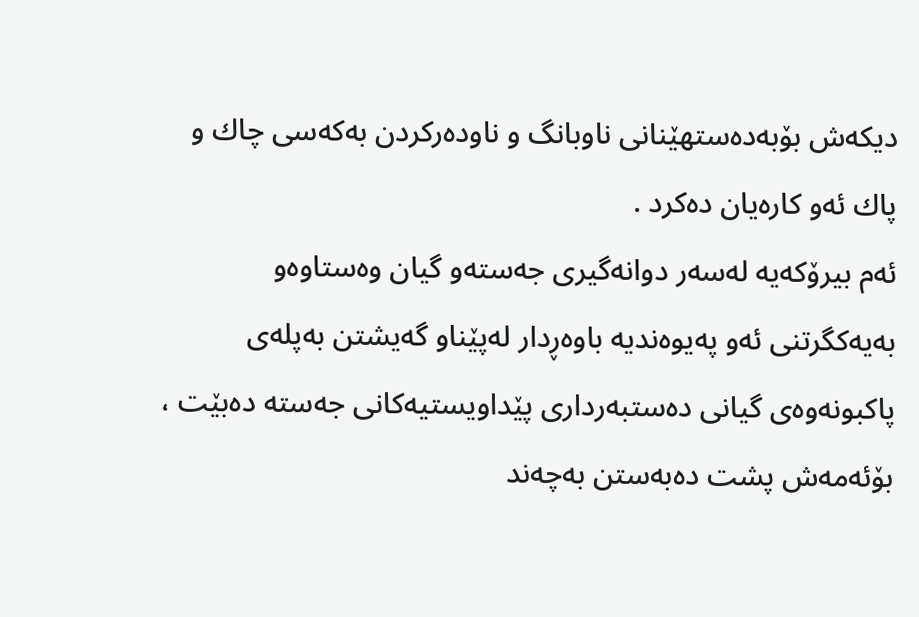دیکەش بۆبەدەستھێنانی ناوبانگ و ناودەرکردن بەکەسی چاك و پاك ئەو کارەیان دەکرد .
ئەم بیرۆکەیە لەسەر دوانەگیری جەستەو گیان وەستاوەو بەیەکگرتنی ئەو پەیوەندیە باوەڕدار لەپێناو گەیشتن بەپلەی پاکبونەوەی گیانی دەستبەرداری پێداویستیەکانی جەستە دەبێت ، بۆئەمەش پشت دەبەستن بەچەند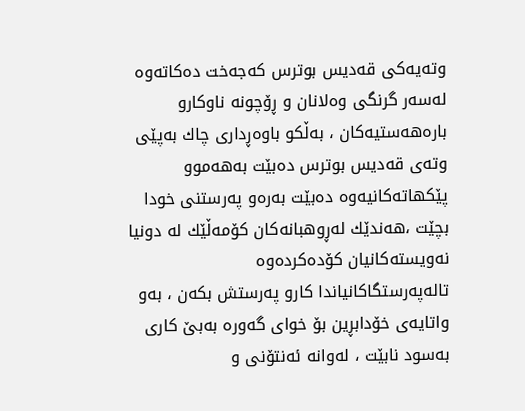وتەیەکی قەدیس بوترس کەجەخت دەکاتەوە لەسەر گرنگی وەلانان و ڕۆچونە ناوکارو بارەھەستیەکان ، بەڵکو باوەڕداری چاك بەپێی وتەی قەدیس بوترس دەبێت بەھەموو پێکھاتەکانیەوە دەبێت بەرەو پەرستنی خودا بچێت ،ھەندێك لەڕوھبانەکان کۆمەڵێك لە دونیا نەویستەکانیان کۆدەکردەوە تالەپەرستگاکانیاندا کارو پەرستش بکەن ، بەو واتایەی خۆدابڕین بۆ خوای گەورە بەبێ کاری بەسود نابێت ، لەوانە ئەنتۆنی و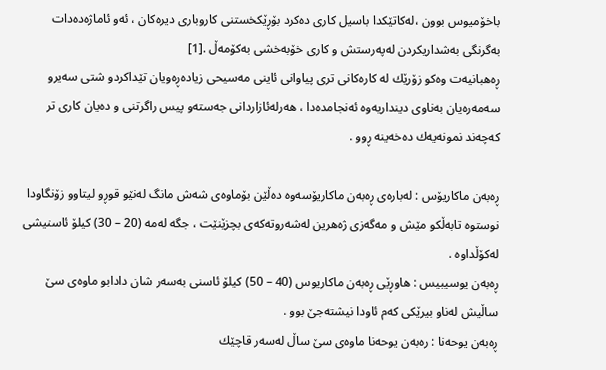باخۆمیوس بوون ،لەکاتێکدا باسیل کاری دەکرد بۆڕێکخستنی کاروباری دیرەکان ، ئەو ئاماژەدەدات بەگرنگی بەشداریکردن لەپەرستش و کاری خۆبەخشی بەکۆمەڵ .[1]
ڕەھبانیەت وەکو زۆرێك لە کارەکانی تری پیاوانی ئاینی مەسیحی زیادەڕەویان تێداکردو شتی سەیرو سەمەرەیان بەناوی دینداریەوە ئەنجامدەدا ، ھەرلەئازاردانی جەستەو پیس راگرتنی و دەیان کاری تر کەچەند نمونەیەك دەخەینە ڕوو .

ڕەبەن ماکاریۆس : لەبارەی ڕەبەن ماکاریۆسەوە دەڵێن بۆماوەی شەش مانگ لەنێو قوڕو لیتاوو زۆنگاودا نوستوە تابەڵکو مێش و مەگەزی ژەھرین لەشەروتەکەی بچزێنێت ، جگە لەمە (20 – 30) کیلۆ ئاسنیشی لەکۆڵداوە .
ڕەبەن یوسیبیس : ھاوڕێی ڕەبەن ماکاریوس (40 – 50) کیلۆ ئاسنی بەسەر شان دادابو ماوەی سێ ساڵیش لەناو بیرێکی کەم ئاودا نیشتەجێ بوو .
ڕەبەن یوحەنا : رەبەن یوحەنا ماوەی سێ ساڵ لەسەر قاچێك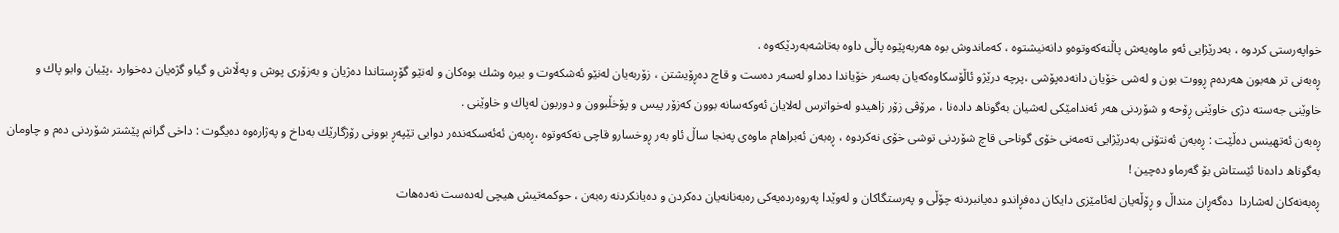خواپەرستی کردوە ، بەدرێژایی ئەو ماوەیەش پاڵنەکەوتوەو دانەنیشتوە ، کەماندوش بوە ھەربەپێوە پاڵی داوە بەتاشەبەردێکەوە .
ڕەبەنی تر ھەبون ھەردەم ڕووت بون و لەشی خۆیان دانەدەپۆشی ،پرچە درێژو ئاڵۆسکاوەکەیان بەسەر خۆیاندا دەداو لەسەر دەست و قاچ دەڕۆیشتن ، زۆربەیان لەنێو ئەشکەوت و بیرە وشك بوەکان و لەنێو گۆڕستاندا دەژیان و بەزۆری پوش و پەڵاش و گیاو گژەیان دەخوارد ،پێیان وابو پاك و خاوێنی جەستە دژی خاوێنی ڕۆحە و شۆردنی ھەر ئەندامێکی لەشیان بەگوناھ دادەنا ، مرۆڤی زۆر زاھیدو لەخواترس لەلایان ئەوکەسانە بوون کەزۆر پیس و پۆخڵبوون و دوربون لەپاك و خاوێنی .
ڕەبەن ئەتھینس دەڵێت : ڕەبەن ئەنتۆنی بەدرێژایی تەمەنی خۆی گوناحی قاچ شۆردنی توشی خۆی نەکردوە ، ڕەبەن ئەبراھام ماوەی پەنجا ساڵ ئاو بەر ڕوخسارو قاچی نەکەوتوە ،ڕەبەن ئەئەسکەندەر دوایی تێپەڕ بوونی رۆژگارێك بەداخ و پەژارەوە دەیگوت : داخی گرانم پێشتر شۆردنی دەم و چاومان بەگوناھ دادەنا ئێستاش بۆ گەرماو دەچین !
ڕەبەنەکان لەشاردا  دەگەڕان منداڵ و ڕۆڵەیان لەئامێزی دایکان دەفڕاندو دەیانبردنە چۆڵی و پەرستگاکان و لەوێدا پەروەردەیەکی رەبەنانەیان دەکردن و دەیانکردنە رەبەن ، حوکمەتیش ھیچی لەدەست نەدەھات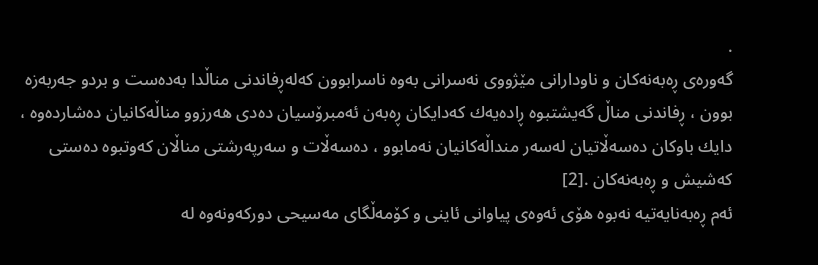.
گەورەی ڕەبەنەکان و ناودارانی مێژووی نەسرانی بەوە ناسرابوون کەلەڕفاندنی مناڵدا بەدەست و بردو جەربەزە بوون ، ڕفاندنی مناڵ گەیشتبوە ڕادەیەك کەدایکان ڕەبەن ئەمبرۆسیان دەدی ھەرزوو مناڵەکانیان دەشاردەوە ، دایك باوکان دەسەڵاتیان لەسەر منداڵەکانیان نەمابوو ، دەسەڵات و سەرپەرشتی مناڵان کەوتبوە دەستی کەشیش و ڕەبەنەکان .[2]
ئەم ڕەبەنایەتیە نەبوە ھۆی ئەوەی پیاوانی ئاینی و کۆمەڵگای مەسیحی دورکەونەوە لە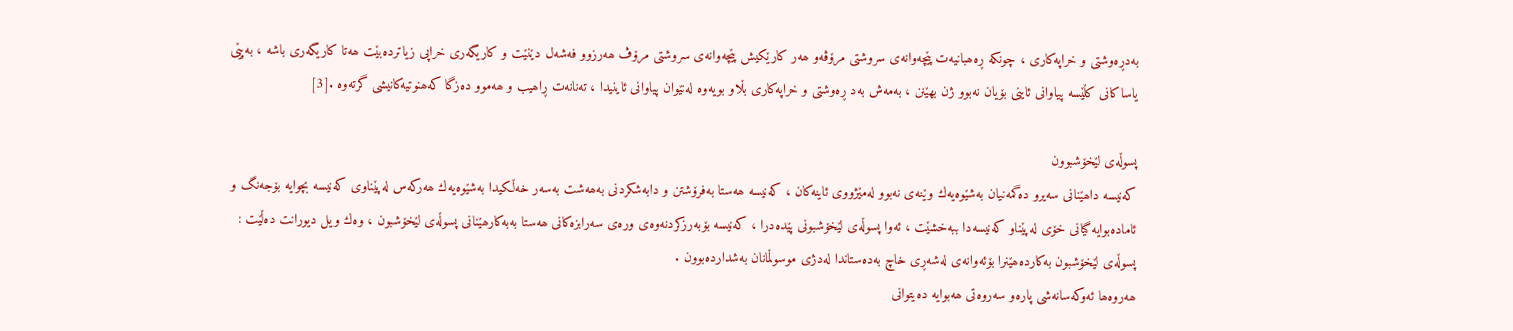بەدڕەوشتی و خراپەکاری ، چونکە ڕەھبانیەت پێچەوانەی سروشتی مرۆڤەو ھەر کارێکیش پێچەوانەی سروشتی مرۆڤ ھەرزوو فەشەل دێنێت و کاریگەری خراپی زیاتردەبێت ھەتا کاریگەری باشە ، بەپێی یاساکانی کڵێسە پیاوانی ئاینی بۆیان نەبوو ژن بھێنن ، بەمەش بەد ڕەوشتی و خراپەکاری بڵاو بویەوە لەنێوان پیاوانی ئاینیدا ، تەنانەت ڕاھیب و ھەموو دەزگا کەھنوتیەکانیشی گرتەوە .[3]

پسوڵەی لێخۆشبوون
کەنیسە داھێنانی سەیرو دەگمەنیان بەشێوەیەك وێنەی نەبوو لەمێژووی ئاینەکان ، کەنیسە ھەستا بەفرۆشتن و دابەشکردنی بەھەشت بەسەر خەڵکیدا بەشێوەیەك ھەرکەس لەپێناوی کەنیسە بچوایە بۆجەنگ و ئامادەبوایە گیانی خۆی لەپێناو کەنیسەدا ببەخشێت ، ئەوا پسوڵەی لێخۆشبونی پێدەدرا ، کەنیسە بۆبەرزکردنەوەی ورەی سەرابزەکانی ھەستا بەبەکارھێنانی پسوڵەی لێخۆشبون ، وەك ویل دیورانت دەڵێت : پسوڵەی لێخۆشبون بەکاردەھێنرا بۆئەوانەی لەشەڕی خاچ بەدەستاندا لەدژی موسوڵمانان بەشداردەبوون .
ھەروەھا ئەوکەسانەشی پارەو سەروەتی ھەبوایە دەیتوانی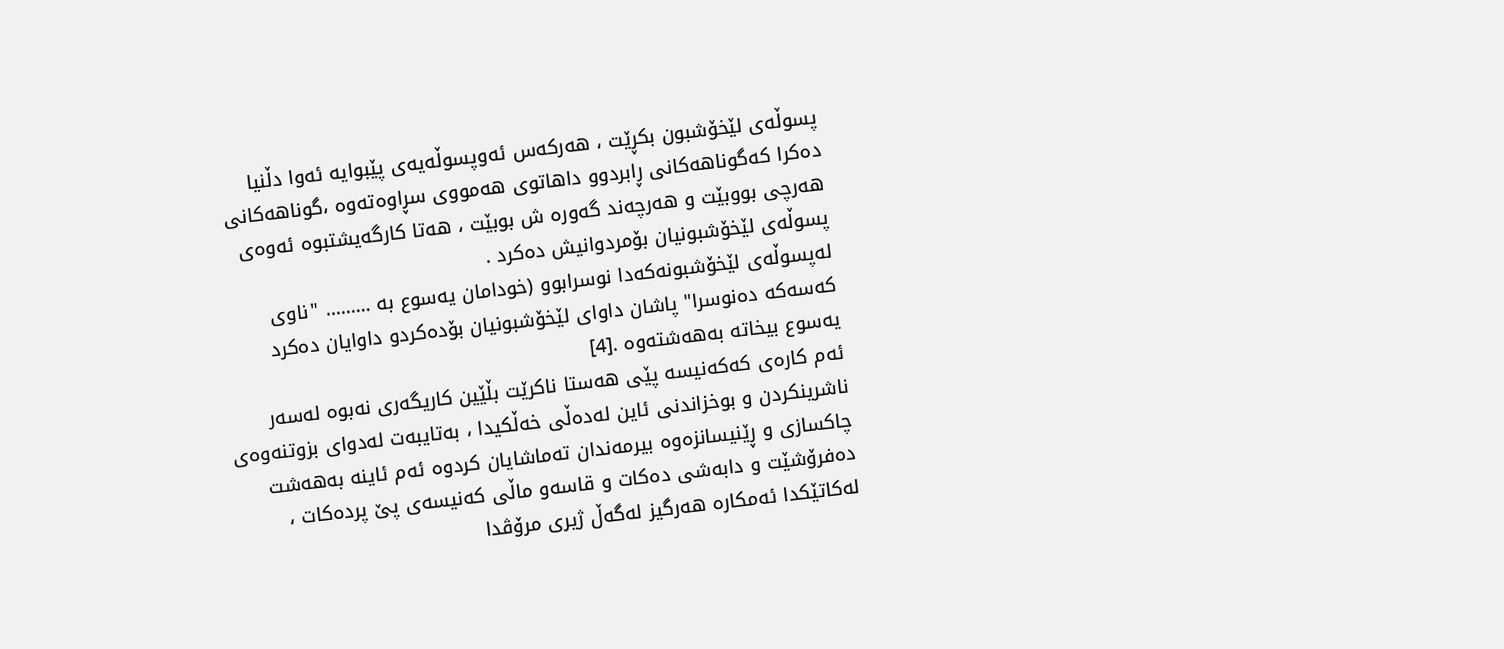پسوڵەی لێخۆشبون بکڕێت ، ھەرکەس ئەوپسوڵەیەی پێبوایە ئەوا دڵنیا دەکرا کەگوناھەکانی ڕابردوو داھاتوی ھەمووی سڕاوەتەوە ،گوناھەکانی ھەرچی بووبێت و ھەرچەند گەورە ش بوبێت ، ھەتا کارگەیشتبوە ئەوەی پسوڵەی لێخۆشبونیان بۆمردوانیش دەکرد .
لەپسوڵەی لێخۆشبونەکەدا نوسرابوو (خودامان یەسوع بە ......... "ناوی کەسەکە دەنوسرا" پاشان داوای لێخۆشبونیان بۆدەکردو داوایان دەکرد یەسوع بیخاتە بەھەشتەوە .[4]
ئەم کارەی کەکەنیسە پێی ھەستا ناکرێت بڵێین کاریگەری نەبوە لەسەر ناشرینکردن و بوخزاندنی ئاین لەدەڵی خەڵکیدا ، بەتایبەت لەدوای بزوتنەوەی چاکسازی و ڕێنیسانزەوە بیرمەندان تەماشایان کردوە ئەم ئاینە بەھەشت دەفرۆشێت و دابەشی دەکات و قاسەو ماڵی کەنیسەی پێ پردەکات ، لەکاتێکدا ئەمکارە ھەرگیز لەگەڵ ژیری مرۆڤدا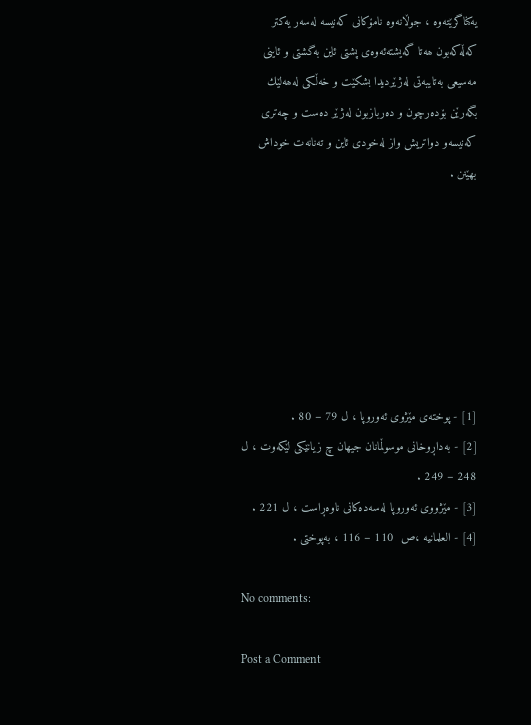یەکناگرێتەوە ، جوڵانەوە نامۆکانی کەنیسە لەسەر یەکتر کەڵەکەبون ھەتا گەیشتەئەوەی پشتی ئاین بەگشتی و ئاینی مەسیعی بەتایبەتی لەژێردیدا بشکێت و خەڵکی لەھەلێك بگەرێن بۆدەرچون و دەربازبون لەژێر دەست و چەتری کەنیسەو دواتریش واز لەخودی ئاین و تەنانەت خوداش بھێنن .







[1] - پوختەی مێژوی ئەوروپا ، ل 79 – 80 .
[2] - بەداڕوخانی موسوڵمانان جیھان چ زیانێکی لێکەوت ، ل 248 – 249 .
[3] - مێژووی ئەوروپا لەسەدەکانی ناوەڕاست ، ل 221 .
[4] - العلمانیە ،ص  110 – 116 ، بەپوختی .

No comments:

Post a Comment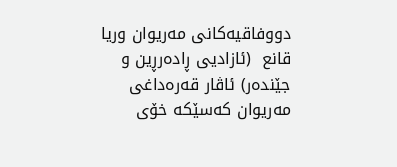دووفاقیەکانی مەریوان وریا قانع  (ئازادیی ڕادەرڕین و جێندەر) ئاڤار قەرەداغی مەریوان کەسێکە خۆی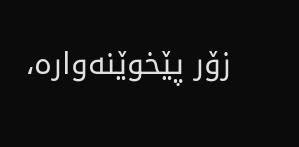زۆر پێخوێنەوارە،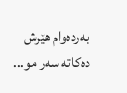بەردەوام هێرش دەکاتە سەر مو...